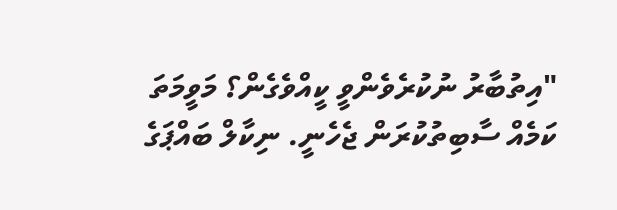"އިތުބާރު ނުކުރެވެންވީ ކީއްވެގެން؟ މަވީމަތަ ކަމެއް ސާބިތުކުރަން ޖެހެނީ. ނިކާލް ބައްޕަގެ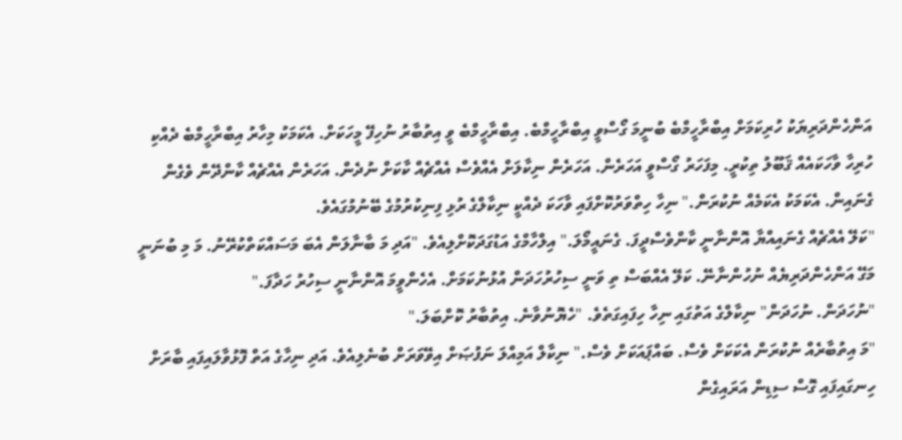އަންހެންދަރިޔަކު ހުރިކަމަށް އިބްރާހީމްބެ ބުނީމަ ގޯސްވީ އިބްރާހީމްބެ. އިބްރާހީމްބެ ވީ އިތުބާރު ނުހިފޭ މީހަކަށް. އެކަމަކު މިހާރު އިބްރާހީމްބެ ދެއްކި ހުރިހާ ވާހަކައެއް ޤަބޫލު ތިކުރީ. މިފަހަރު ގޯސްވީ އަހަރެން. އަހަރެން ނިކާލަށް އެއްވެސް އެއްޗެއް ކާކަށް ނުދެން. އަހަރެން އެއްޗެއް ކާންދޭން ވެގެން ގެނައިން. އެކަމަކު އެކަމެއް ނުކުރަން." ނިހާ ހިތްވަރުކޮށްފައި ވާހަކަ ދެއްކީ ނިކާލްގެ ރުޅި ފިނިކުރުމުގެ ބޭނުމުގައެވެ.
"ކަލޭ އެއްޗެއް ގެނައިއްޔާ އޮންނާނީ ކާންވެސްދީފަ. ގެނައީމޯލަ." އިލްހާމްގެ އަޑުގަދަކޮށްލިއެވެ. "އަދި މަ ބާނާލަން އެބަ މަސައްކަތްކުރޭނު. މަ މި ބުނަނީ މަގޭ އަންހެންދަރިޔެއް ނުހުންނާނޭ. ކަލޭ އެއްބަސް ތި ވަނީ ސިހުރުހަދަން އުޅުނުކަމަށް. އެހެންވީމަ އޮންނާނީ ސިހުރު ހަދާފަ."
"ނުހަދަން. ނުހަދަން" ނިކާލްގެ އަތުގައި ނިހާ ހިފައިގަތެވެ. "ހެޔޮނުވާނެ. އިތުބާރު ކޮށްބަލަ."
"މަ އިތުބާރެއް ނުކުރަން އެކަކަށް ވެސް. ބައްޕައަކަށް ވެސް." ނިކާލް އަމިއްލަ ނަފުޞަށް އިވޭވަރަށް ބުނެލިއެވެ. އަދި ނިހާގެ އަތް ފޮޅުވާލައިފައި ބާރަށް ހިނގައިފައި ގޮސް ސިޑިން އަރައިގެން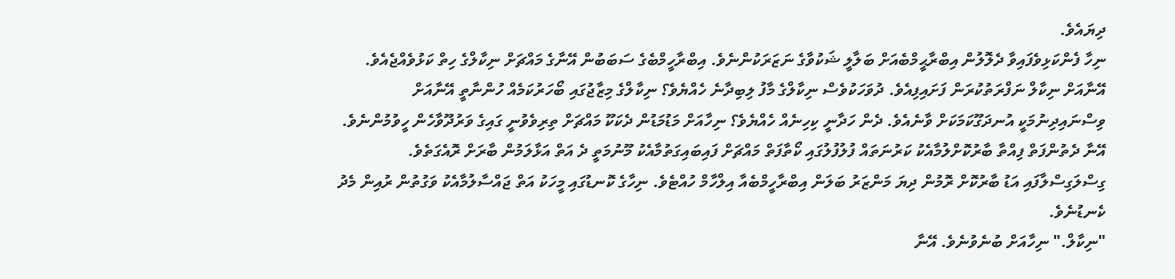ދިޔައެވެ.
ނިހާ ފެންކަޅިވެފައިވާ ދެލޮލުން އިބްރާޙީމްބެއަށް ބަލާލީ ޝަކުވާގެ ނަޒަރަކުންނެވެ. އިބްރާހީމްބެގެ ސަބަބުން އޭނާގެ މައްޗަށް ނިކާލްގެ ހިތް ކަޅުވެއްޖެއެވެ. އޭނާއަށް ނިކާލް ނަފްރަތުކުރަން ފަށައިފިއެވެ. ދުވަހަކުވެސް ނިކާލްގެ މާފު ލިބިދާނެ ހެއްޔެވެ؟ ނިކާލްގެ މިޒާޖުގައި ބޯހަރުކަމެއް ހުންނާތީ އޭނާއަށް ވިސްނައިދިނުމަކީ އުނދަގޫކަމަކަށް ވާނެއެވެ. ދެން ހަދާނީ ކިހިނެއް ހެއްޔެވެ؟ ނިހާއަށް މަޑުމަޑުން ދެކަކޫ މައްޗަށް ތިރިވެވުނީ ގައިގެ ވަރުދޫވާހެން ހީވުމުންނެވެ. އޭނާ ދެތުންފަތް ފިއްތާ ބާރުކޮށްލުމާއެކު ކަރުނަތައް ފުލުފުލުގައި ކޯތާފަތް މައްޗަށް ފައިބައިގަތުމާއެކު މޫނުމަތީ ދެ އަތް އަޅާލަމުން ބާރަށް ރޮއެގަތެވެ. ގިސްލަގިސްލާފައި އަޑު ބާރުކޮށް ރޮމުން ދިޔަ މަންޒަރު ބަލަން އިބްރާހީމްބެއާ އިލްހާމް ހުއްޓެވެ. ނިހާގެ ކޮނޑުގައި މީހަކު އަތް ޖައްސާލުމާއެކު ވަގުތުން ރުއިން މެދު ކެނޑުނެވެ.
"ނިކާލް." ނިހާއަށް ބުނެވުނެވެ. އޭނާ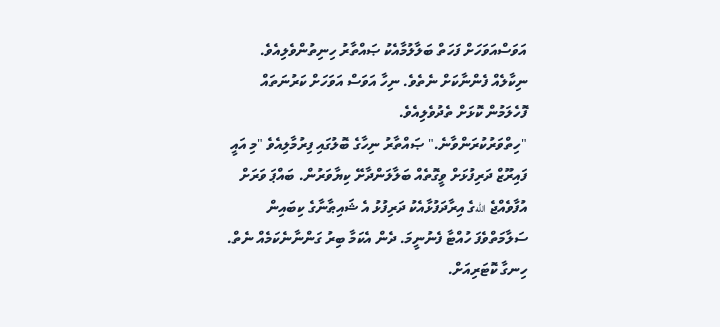އަވަސްއަވަހަށް ފަހަތް ބަލާލުމާއެކު ޞައްތާރު ހިނިތުންވެލިއެވެ. ނިކާލެއް ފެންނާކަށް ނެތެވެ. ނިހާ އަވަސް އަވަހަށް ކަރުނަތައް ފޮހެލަމުން ކޮޅަށް ތެދުވެލިއެވެ.
"ހިތްވަރުކުރަންވާނެ." ޞައްތާރު ނިހާގެ ބޮލުގައި ފިރުމާލިއެވެ "މި އައީ ފައިރޫޒް ދަރިފުޅަށް ވީގޮތެއް ބަލާލަންދާށޭ ކިޔާވަރުން. ބައްޕަ ވަރަށް އުފާވެއްޖެ اللهގެ އިރާދަފުޅާއެކު ދަރިފުޅު އެ ޝައިޠާނާގެ ކިބައިން ސަލާމަތްވެފަ ހުއްޓާ ފެނުނީމަ. ދެން އެކަމާ ބިރު ގަންނާނެކަމެއް ނެތް. ހިނގާ ކޮޓަރިއަށް.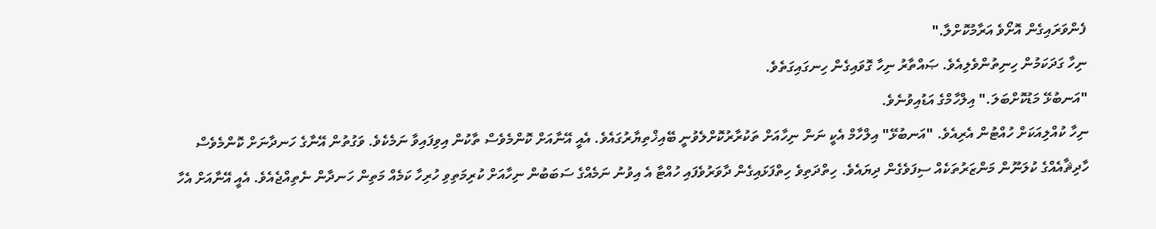ފެންވަރައިގެން އޮށޯވެ އަރާމުކޮށްލާ."
ނިހާ ގަދަކަމުން ހިނިތުންވެލިއެވެ. ޞައްތާރު ނިހާ ގޮވައިގެން ހިނގައިގަތެވެ.
"އަނބުޅޭ މަޑުކޮށްބަލަ." އިލްހާމްގެ އަޑުއިވުނެވެ.
ނިހާ ކުއްލިއަކަށް ހުއްޓުން އެރިއެވެ. "އަނބުޅޭ" އިލްހާމް އެކީ ނަން ނިހާއަށް ތަކުރާރުކޮށްލެވުނީ ބޭއިޚްތިޔާރުގައެވެ. އެއީ އޭނާއަށް ކޮންމެވެސް ތާކުން އިވިފައިވާ ނަމެކެވެ. ވަގުތުން އޭނާގެ ހަނދާނަށް ކޮންމެވެސް ހާދިޘާއެއްގެ ކުލަނޫން މަންޒަރުތަކެއް ސިފަވެގެން ދިޔައެވެ. ހިތްދަތިވެ ހިތްފަޅައިގެން ދާވަރުވެފައި ހުއްޓާ އެ އިވުނު ނަމެއްގެ ސަބަބުން ނިހާއަށް ކުރިމަތިވި ހުރިހާ ކަމެއް މަތިން ހަނދާން ނެތިއްޖެއެވެ. އެއީ އޭނާއަށް އެހާ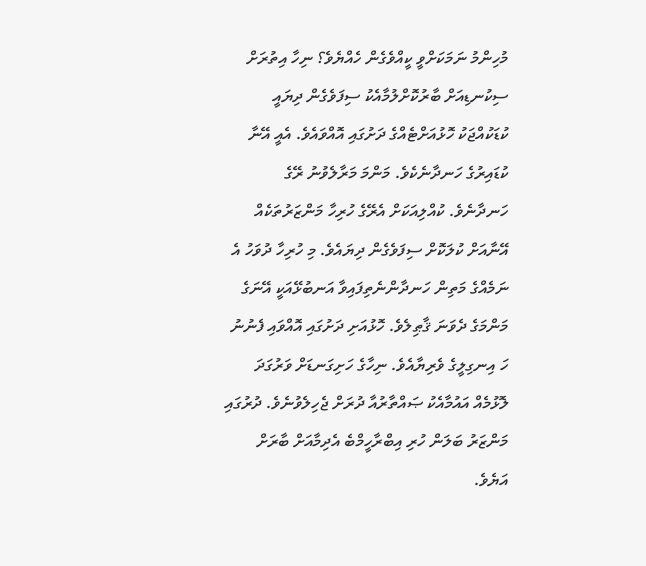މުހިންމު ނަމަކަށްވީ ކީއްވެގެން ހެއްޔެވެ؟ ނިހާ އިތުރަށް ސިކުނޑިއަށް ބާރުކޮށްލުމާއެކު ސިފަވެގެން ދިޔައީ ކުޑަކުއްޖަކު ހޮޅުއަށްޓެއްގެ ދަށުގައި އޮއްވައެވެ. އެއީ އޭނާ ކުޑައިރުގެ ހަނދާނެކެވެ. މަންމަ މަރާލެވުނު ރޭގެ ހަނދާނެވެ. ކުއްލިއަކަށް އެރޭގެ ހުރިހާ މަންޒަރުތަކެއް އޭނާއަށް ކުލަކޮށް ސިފަވެގެން ދިޔައެވެ. މި ހުރިހާ ދުވަހު އެ ނަމެއްގެ މަތިން ހަނދާންނެތިފައިވާ އަނބުޅޭއަކީ އޭނަގެ މަންމަގެ ދެވަނަ ޤާޠިލެވެ. ހޮޅުއަށި ދަށުގައި އޮއްވައި ފެނުނު ހަ އިނގިލީގެ ވެރިޔާއެވެ. ނިހާގެ ހަށިގަނޑަށް ވަރުގަދަ ލޮޅުމެއް އައުމާއެކު ޞައްތާރުއާ ދުރަށް ޖެހިލެވުނެވެ. ދުރުގައި މަންޒަރު ބަލަން ހުރި އިބްރާހީމްބެ އެދިމާއަށް ބާރަށް އަޔެވެ.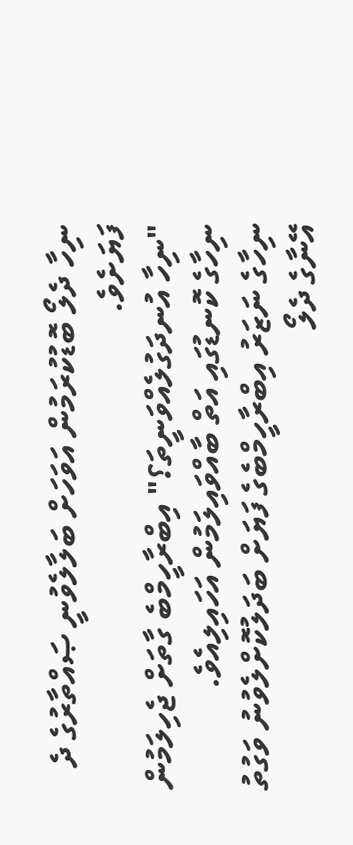ނިހާ ދެލޯ ބޮޑުކުރަމުން އަވަހަށް ބަލާލެވުނީ ޞައްތާރުގެ ދެ ފަޔަށެވެ.
"ނިހާ އުނދަގުލެއްވަނީތަ؟" އިބްރާހީމްބެ ގާތަށް ޖެހިލަމުން ނިހާގެ ކޮނޑުގައި އަތް ބާއްވައިލަމުން އަހައިލިއެވެ.
ނިހާގެ ނަޒަރު އިބްރާހީމްބެގެ ފަޔަށް ބަދަލުކޮށްލެވުނު ވަގުތު އޭނާގެ ދެލޯ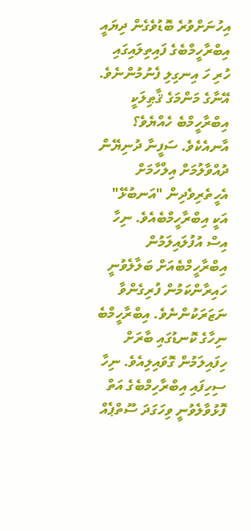އިހުނަށްވުރެ ބޮޑުވެގެން ދިޔައީ އިބްރާހީމްބެގެ ފައިތިލައިގައި ހުރި ހަ އިނގިލި ފެނުމުންނެވެ. އޭނާގެ މަންމަގެ ޤާޠިލަކީ އިބްރާހީމްބެ ހެއްޔެވެ؟ އާނއެކެވެ. ސަފީނާ ދުނިޔޭން ދުއްވާލުމަށް އިލްހާމަށް އެހީތެރިވެދިން "އަނބުޅޭ" އަކީ އިބްރާހީމްބެއެވެ. ނިހާ އިސް އުފުލައިލަމުން އިބްރާހީމްބެއަށް ބަލާލެވުނީ ހައިރާންކަމުން ފުރިގެންވާ ނަޒަރަކުންނެވެ. އިބްރާހީމްބެ ނިހާގެ ކޮނޑުގައި ބާރަށް ހިފައިލަމުން ގޮވައިލިއެވެ. ނިހާ ސިހިފައި އިބްރާހިމްބެގެ އަތް ފޮޅުވާލެވުނީ ވިހަގަދަ ސޫތްޕެއް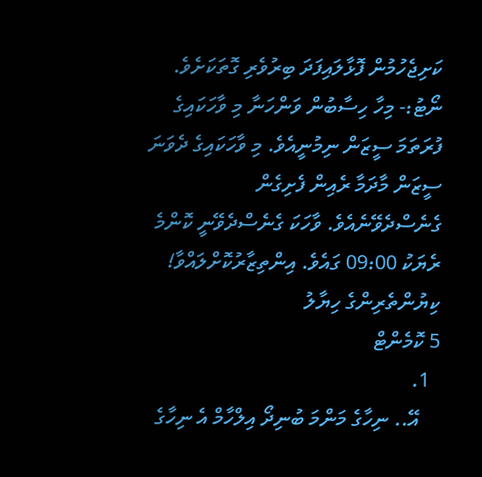ކަށިޖެހުމުން ފޮޅާލައިފަދަ ބިރުވެރި ގޮތަކަށެވެ.
ނޯޓު:- މިހާ ހިސާބުން ވަންހަނާ މި ވާހަކައިގެ ފުރަތަމަ ސީޒަން ނިމުނީއެވެ. މި ވާހަކައިގެ ދެވަނަ ސީޒަން މާދަމާ ރެއިން ފެށިގެން ގެނެސްދެވޭނެއެވެ. ވާހަކަ ގެނެސްދެވޭނީ ކޮންމެ ރެޔަކު 09:00 ގައެވެ. އިންތިޒާރުކޮށްލައްވާ!
ކިޔުންތެރިންގެ ހިޔާލު
5 ކޮމެންޓް
  1.
    އޭ.. ނިހާގެ މަންމަ ބުނިދޯ އިލްހާމް އެ ނިހާގެ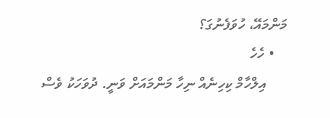މަންމައޭ، ހުވަފެނުގަ؟
    • ހެހެ
      އިލްހާމް ކިހިނެއް ނިހާ މަންމައަށް ވަނީ. ދުވަހަކު ވެސް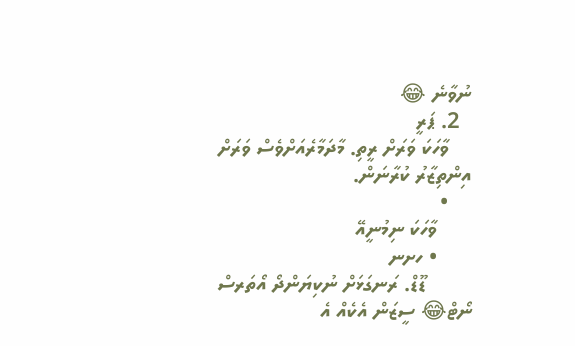ނުވާނެ 😂
  2. ޕަރީ
    ވާހަކަ ވަރަށް ރީތި. މާދަމާރެއަށްވެސް ވަރަށް އިންތިޒާރު ކުރާނަން.
    •
      ވާހަކަ ނިމުނީއޭ
      • ހށނ
        ޑޫޑް. ރަނގަޅަށް ނުކިޔަންދޯ އޯތަރސް ނޯޓް😂 ސީޒަން އެކެއް އެ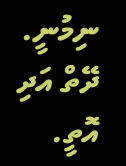ނިމުނީ. ދޭތް އަދި އޮތީ.